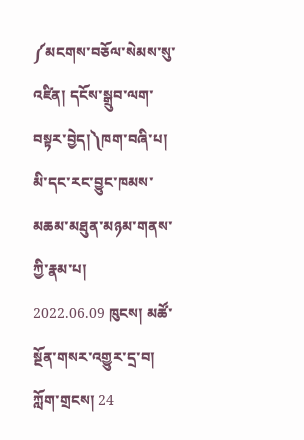༼མངགས་བཅོལ་སེམས་སུ་འཛིན། དངོས་སྒྲུབ་ལག་བསྟར་བྱེད།༽ཁག་བཞི་པ། མི་དང་རང་བྱུང་ཁམས་མཆམ་མཐུན་མཉམ་གནས་ཀྱི་རྣམ་པ།
2022.06.09 ཁུངས། མཚོ་སྔོན་གསར་འགྱུར་དྲ་བ། ཀློག་གྲངས། 24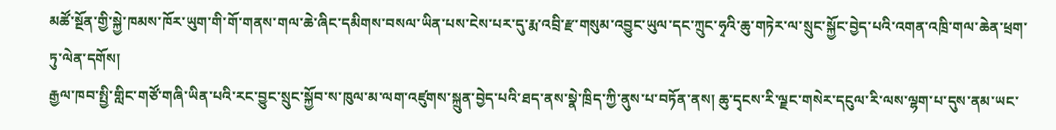མཚོ་སྔོན་གྱི་སྐྱེ་ཁམས་ཁོར་ཡུག་གི་གོ་གནས་གལ་ཆེ་ཞིང་དམིགས་བསལ་ཡིན་པས་ངེས་པར་དུ་རྨ་འབྲི་རྫ་གསུམ་འབྱུང་ཡུལ་དང་ཀྲུང་ཧྭའི་ཆུ་གཏེར་ལ་སྲུང་སྐྱོང་བྱེད་པའི་འགན་འཁྲི་གལ་ཆེན་ཕྲག་ཏུ་ལེན་དགོས།
རྒྱལ་ཁབ་སྤྱི་གླིང་གཙོ་གཞི་ཡིན་པའི་རང་བྱུང་སྲུང་སྐྱོབ་ས་ཁུལ་མ་ལག་འཛུགས་སྐྲུན་བྱེད་པའི་ཐད་ནས་སྣེ་ཁྲིད་ཀྱི་ནུས་པ་བཏོན་ནས། ཆུ་དྭངས་རི་ལྗང་གསེར་དངུལ་རི་ལས་ལྷག་པ་དུས་ནམ་ཡང་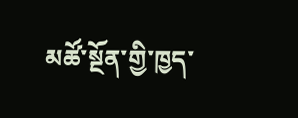མཚོ་སྔོན་གྱི་ཁྱད་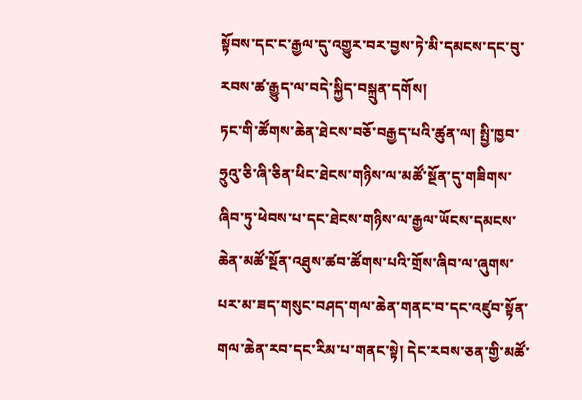སྟོབས་དང་ང་རྒྱལ་དུ་འགྱུར་བར་བྱས་ཏེ་མི་དམངས་དང་བུ་རབས་ཚ་རྒྱུད་ལ་བདེ་སྐྱིད་བསྐྲུན་དགོས།
ཏང་གི་ཚོགས་ཆེན་ཐེངས་བཅོ་བརྒྱད་པའི་ཚུན་ལ། སྤྱི་ཁྱབ་ཧྲུའུ་ཅི་ཞི་ཅིན་ཕིང་ཐེངས་གཉིས་ལ་མཚོ་སྔོན་དུ་གཟིགས་ཞིབ་ཏུ་ཕེབས་པ་དང་ཐེངས་གཉིས་ལ་རྒྱལ་ཡོངས་དམངས་ཆེན་མཚོ་སྔོན་འཐུས་ཚབ་ཚོགས་པའི་གྲོས་ཞིབ་ལ་ཞུགས་པར་མ་ཟད་གསུང་བཤད་གལ་ཆེན་གནང་བ་དང་འཛུབ་སྟོན་གལ་ཆེན་རབ་དང་རིམ་པ་གནང་སྟེ། དེང་རབས་ཅན་གྱི་མཚོ་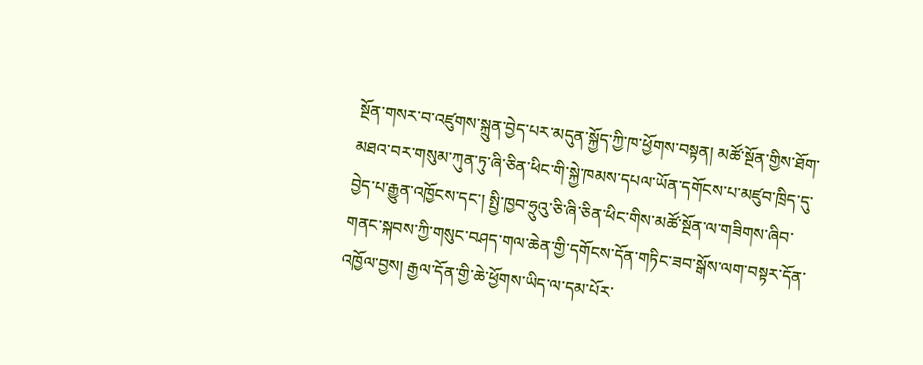སྔོན་གསར་བ་འཛུགས་སྐྲུན་བྱེད་པར་མདུན་སྐྱོད་ཀྱི་ཁ་ཕྱོགས་བསྟན། མཚོ་སྔོན་གྱིས་ཐོག་མཐའ་བར་གསུམ་ཀུན་ཏུ་ཞི་ཅིན་ཕིང་གི་སྐྱེ་ཁམས་དཔལ་ཡོན་དགོངས་པ་མཛུབ་ཁྲིད་དུ་བྱེད་པ་རྒྱུན་འཁྱོངས་དང་། སྤྱི་ཁྱབ་ཧྲུའུ་ཅི་ཞི་ཅིན་ཕིང་གིས་མཚོ་སྔོན་ལ་གཟིགས་ཞིབ་གནང་སྐབས་ཀྱི་གསུང་བཤད་གལ་ཆེན་གྱི་དགོངས་དོན་གཏིང་ཟབ་སྒོས་ལག་བསྟར་དོན་འཁྱོལ་བྱས། རྒྱལ་དོན་གྱི་ཆེ་ཕྱོགས་ཡིད་ལ་དམ་པོར་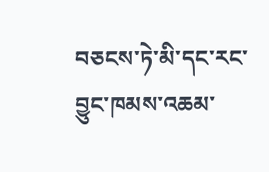བཅངས་ཏེ་མི་དང་རང་བྱུང་ཁམས་འཆམ་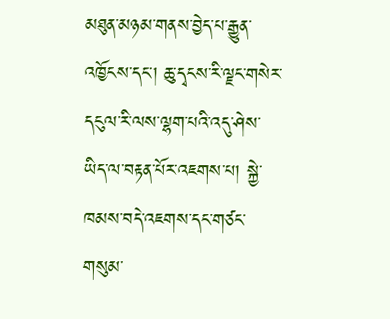མཐུན་མཉམ་གནས་བྱེད་པ་རྒྱུན་འཁྱོངས་དང་། ཆུ་དྭངས་རི་ལྗང་གསེར་དངུལ་རི་ལས་ལྷག་པའི་འདུ་ཤེས་ཡིད་ལ་བརྟན་པོར་འཇགས་པ། སྐྱེ་ཁམས་བདེ་འཇགས་དང་གཙང་གསུམ་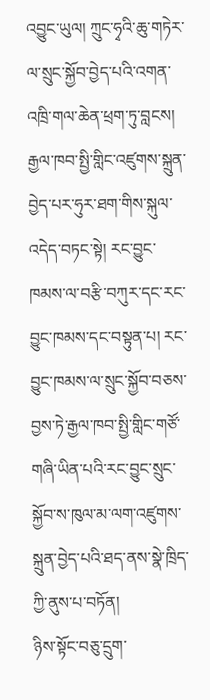འབྱུང་ཡུལ། ཀྲུང་ཧྭའི་ཆུ་གཏེར་ལ་སྲུང་སྐྱོབ་བྱེད་པའི་འགན་འཁྲི་གལ་ཆེན་ཕྲག་ཏུ་བླངས། རྒྱལ་ཁབ་སྤྱི་གླིང་འཛུགས་སྐྲུན་བྱེད་པར་ཧུར་ཐག་གིས་སྐུལ་འདེད་བཏང་སྟེ། རང་བྱུང་ཁམས་ལ་བརྩི་བཀུར་དང་རང་བྱུང་ཁམས་དང་བསྟུན་པ། རང་བྱུང་ཁམས་ལ་སྲུང་སྐྱོབ་བཅས་བྱས་ཏེ་རྒྱལ་ཁབ་སྤྱི་གླིང་གཙོ་གཞི་ཡིན་པའི་རང་བྱུང་སྲུང་སྐྱོབ་ས་ཁུལ་མ་ལག་འཛུགས་སྐྲུན་བྱེད་པའི་ཐད་ནས་སྣེ་ཁྲིད་ཀྱི་ནུས་པ་བཏོན།
ཉིས་སྟོང་བཅུ་དྲུག་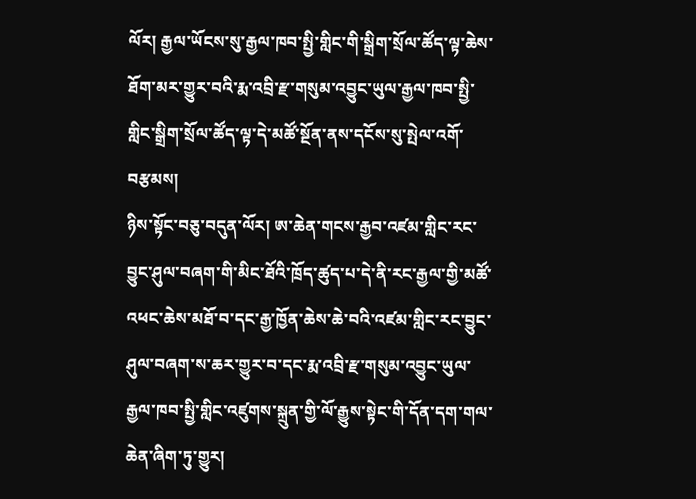ལོར། རྒྱལ་ཡོངས་སུ་རྒྱལ་ཁབ་སྤྱི་གླིང་གི་སྒྲིག་སྲོལ་ཚོད་ལྟ་ཆེས་ཐོག་མར་གྱུར་བའི་རྨ་འབྲི་རྫ་གསུམ་འབྱུང་ཡུལ་རྒྱལ་ཁབ་སྤྱི་གླིང་སྒྲིག་སྲོལ་ཚོད་ལྟ་དེ་མཚོ་སྔོན་ནས་དངོས་སུ་སྤེལ་འགོ་བརྩམས།
ཉིས་སྟོང་བཅུ་བདུན་ལོར། ཨ་ཆེན་གངས་རྒྱབ་འཛམ་གླིང་རང་བྱུང་ཤུལ་བཞག་གི་མིང་ཐོའི་ཁྲོད་ཚུད་པ་དེ་ནི་རང་རྒྱལ་གྱི་མཚོ་འཕང་ཆེས་མཐོ་བ་དང་རྒྱ་ཁྱོན་ཆེས་ཆེ་བའི་འཛམ་གླིང་རང་བྱུང་ཤུལ་བཞག་ས་ཆར་གྱུར་བ་དང་རྨ་འབྲི་རྫ་གསུམ་འབྱུང་ཡུལ་རྒྱལ་ཁབ་སྤྱི་གླིང་འཛུགས་སྐྲུན་གྱི་ལོ་རྒྱུས་སྟེང་གི་དོན་དག་གལ་ཆེན་ཞིག་ཏུ་གྱུར།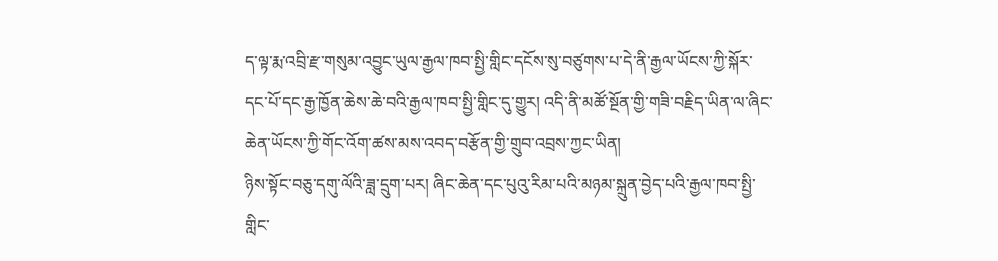ད་ལྟ་རྨ་འབྲི་རྫ་གསུམ་འབྱུང་ཡུལ་རྒྱལ་ཁབ་སྤྱི་གླིང་དངོས་སུ་བཙུགས་པ་དེ་ནི་རྒྱལ་ཡོངས་ཀྱི་སྐོར་དང་པོ་དང་རྒྱ་ཁྱོན་ཆེས་ཆེ་བའི་རྒྱལ་ཁབ་སྤྱི་གླིང་དུ་གྱུར། འདི་ནི་མཚོ་སྔོན་གྱི་གཟི་བརྗིད་ཡིན་ལ་ཞིང་ཆེན་ཡོངས་ཀྱི་གོང་འོག་ཚས་མས་འབད་བརྩོན་གྱི་གྲུབ་འབྲས་ཀྱང་ཡིན།
ཉིས་སྟོང་བཅུ་དགུ་ལོའི་ཟླ་དྲུག་པར། ཞིང་ཆེན་དང་པུའུ་རིམ་པའི་མཉམ་སྐྲུན་བྱེད་པའི་རྒྱལ་ཁབ་སྤྱི་གླིང་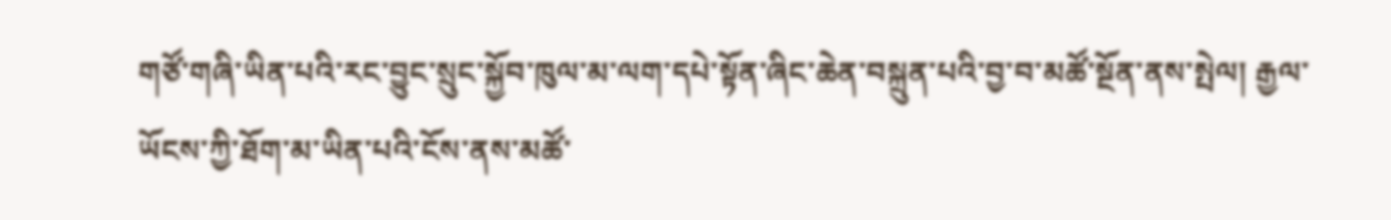གཙོ་གཞི་ཡིན་པའི་རང་བྱུང་སྲུང་སྐྱོབ་ཁུལ་མ་ལག་དཔེ་སྟོན་ཞིང་ཆེན་བསྐྲུན་པའི་བྱ་བ་མཚོ་སྔོན་ནས་སྤེལ། རྒྱལ་ཡོངས་ཀྱི་ཐོག་མ་ཡིན་པའི་ངོས་ནས་མཚོ་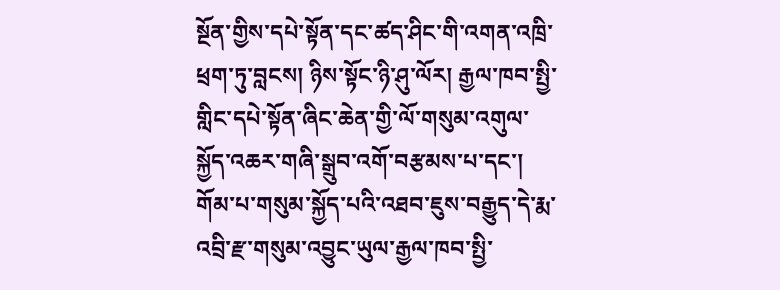སྔོན་གྱིས་དཔེ་སྟོན་དང་ཚད་ཤིང་གི་འགན་འཁྲི་ཕྲག་ཏུ་བླངས། ཉིས་སྟོང་ཉི་ཤུ་ལོར། རྒྱལ་ཁབ་སྤྱི་གླིང་དཔེ་སྟོན་ཞིང་ཆེན་གྱི་ལོ་གསུམ་འགུལ་སྐྱོད་འཆར་གཞི་སྒྲུབ་འགོ་བརྩམས་པ་དང་། གོམ་པ་གསུམ་སྐྱོད་པའི་འཐབ་ཇུས་བརྒྱུད་དེ་རྨ་འབྲི་རྫ་གསུམ་འབྱུང་ཡུལ་རྒྱལ་ཁབ་སྤྱི་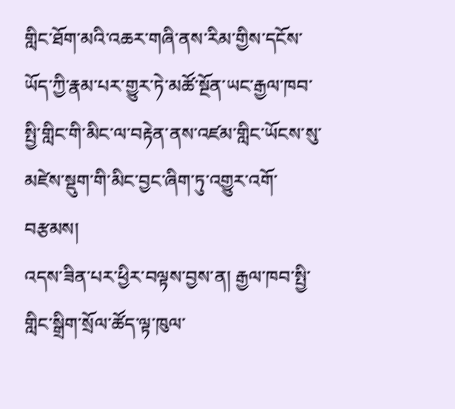གླིང་ཐོག་མའི་འཆར་གཞི་ནས་རིམ་གྱིས་དངོས་ཡོད་ཀྱི་རྣམ་པར་གྱུར་ཏེ་མཚོ་སྔོན་ཡང་རྒྱལ་ཁབ་སྤྱི་གླིང་གི་མིང་ལ་བརྟེན་ནས་འཛམ་གླིང་ཡོངས་སུ་མཛེས་སྡུག་གི་མིང་བྱང་ཞིག་ཏུ་འགྱུར་འགོ་བརྩམས།
འདས་ཟིན་པར་ཕྱིར་བལྟས་བྱས་ན། རྒྱལ་ཁབ་སྤྱི་གླིང་སྒྲིག་སྲོལ་ཚོད་ལྟ་ཁུལ་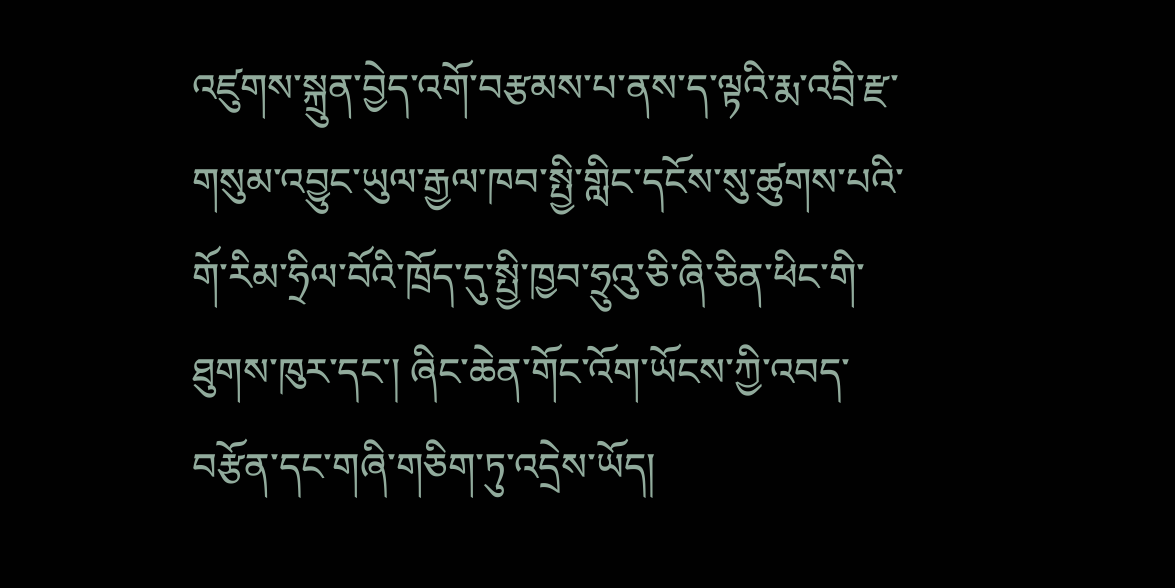འཛུགས་སྐྲུན་བྱེད་འགོ་བརྩམས་པ་ནས་ད་ལྟའི་རྨ་འབྲི་རྫ་གསུམ་འབྱུང་ཡུལ་རྒྱལ་ཁབ་སྤྱི་གླིང་དངོས་སུ་ཚུགས་པའི་གོ་རིམ་ཧྲིལ་བོའི་ཁྲོད་དུ་སྤྱི་ཁྱབ་ཧྲུའུ་ཅི་ཞི་ཅིན་ཕིང་གི་ཐུགས་ཁུར་དང་། ཞིང་ཆེན་གོང་འོག་ཡོངས་ཀྱི་འབད་བརྩོན་དང་གཞི་གཅིག་ཏུ་འདྲེས་ཡོད།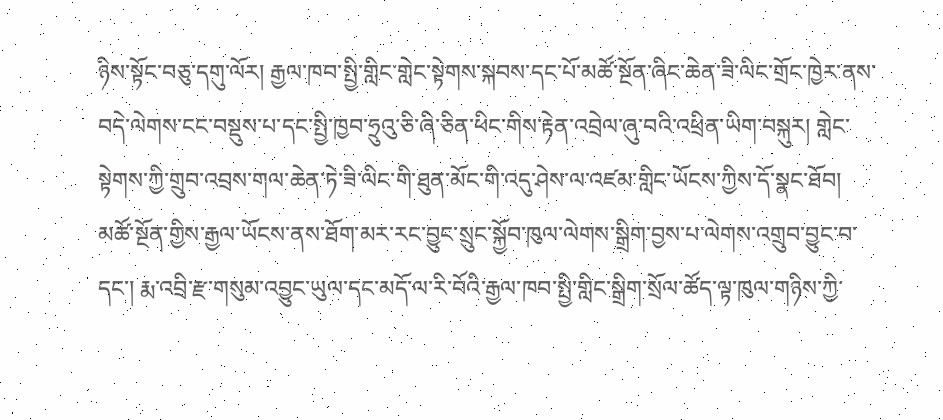ཉིས་སྟོང་བཅུ་དགུ་ལོར། རྒྱལ་ཁབ་སྤྱི་གླིང་གླེང་སྟེགས་སྐབས་དང་པོ་མཚོ་སྔོན་ཞིང་ཆེན་ཟི་ལིང་གྲོང་ཁྱེར་ནས་བདེ་ལེགས་ངང་བསྡུས་པ་དང་སྤྱི་ཁྱབ་ཧྲུའུ་ཅི་ཞི་ཅིན་ཕིང་གིས་རྟེན་འབྲེལ་ཞུ་བའི་འཕྲིན་ཡིག་བསྐུར། གླེང་སྟེགས་ཀྱི་གྲུབ་འབྲས་གལ་ཆེན་ཏེ་ཟི་ལིང་གི་ཐུན་མོང་གི་འདུ་ཤེས་ལ་འཛམ་གླིང་ཡོངས་ཀྱིས་དོ་སྣང་ཐོབ།
མཚོ་སྔོན་གྱིས་རྒྱལ་ཡོངས་ནས་ཐོག་མར་རང་བྱུང་སྲུང་སྐྱོབ་ཁུལ་ལེགས་སྒྲིག་བྱས་པ་ལེགས་འགྲུབ་བྱུང་བ་དང་། རྨ་འབྲི་རྫ་གསུམ་འབྱུང་ཡུལ་དང་མདོ་ལ་རི་བོའི་རྒྱལ་ཁབ་སྤྱི་གླིང་སྒྲིག་སྲོལ་ཚོད་ལྟ་ཁུལ་གཉིས་ཀྱི་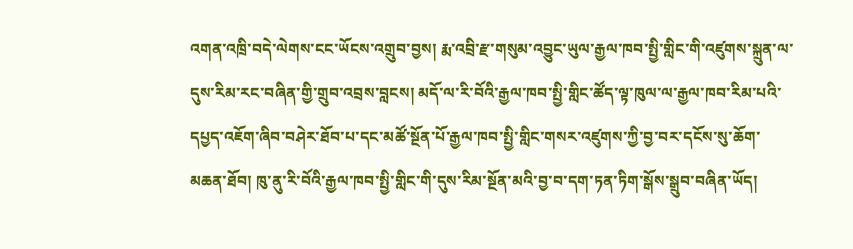འགན་འཁྲི་བདེ་ལེགས་ངང་ཡོངས་འགྲུབ་བྱས། རྨ་འབྲི་རྫ་གསུམ་འབྱུང་ཡུལ་རྒྱལ་ཁབ་སྤྱི་གླིང་གི་འཛུགས་སྐྲུན་ལ་དུས་རིམ་རང་བཞིན་གྱི་གྲུབ་འབྲས་བླངས། མདོ་ལ་རི་བོའི་རྒྱལ་ཁབ་སྤྱི་གླིང་ཚོད་ལྟ་ཁུལ་ལ་རྒྱལ་ཁབ་རིམ་པའི་དཔྱད་འཇོག་ཞིབ་བཤེར་ཐོབ་པ་དང་མཚོ་སྔོན་པོ་རྒྱལ་ཁབ་སྤྱི་གླིང་གསར་འཛུགས་ཀྱི་བྱ་བར་དངོས་སུ་ཆོག་མཆན་ཐོབ། ཁུ་ནུ་རི་བོའི་རྒྱལ་ཁབ་སྤྱི་གླིང་གི་དུས་རིམ་སྔོན་མའི་བྱ་བ་དག་ཏན་ཏིག་སྒོས་སྒྲུབ་བཞིན་ཡོད།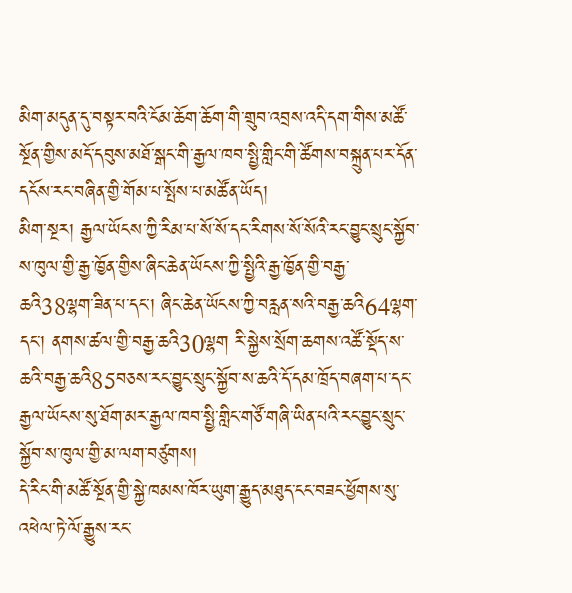མིག་མདུན་དུ་བསྟར་བའི་ངོམ་ཆོག་ཆོག་གི་གྲུབ་འབྲས་འདི་དག་གིས་མཚོ་སྔོན་གྱིས་མདོ་དབུས་མཐོ་སྒང་གི་རྒྱལ་ཁབ་སྤྱི་གླིང་གི་ཚོགས་བསྐྲུན་པར་དོན་དངོས་རང་བཞིན་གྱི་གོམ་པ་སྤོས་པ་མཚོན་ཡོད།
མིག་སྔར། རྒྱལ་ཡོངས་ཀྱི་རིམ་པ་སོ་སོ་དང་རིགས་སོ་སོའི་རང་བྱུང་སྲུང་སྐྱོབ་ས་ཁུལ་གྱི་རྒྱ་ཁྱོན་གྱིས་ཞིང་ཆེན་ཡོངས་ཀྱི་སྤྱིའི་རྒྱ་ཁྱོན་གྱི་བརྒྱ་ཆའི38ལྷག་ཟིན་པ་དང་། ཞིང་ཆེན་ཡོངས་ཀྱི་བརླན་སའི་བརྒྱ་ཆའི64ལྷག་དང་། ནགས་ཚལ་གྱི་བརྒྱ་ཆའི30ལྷག རི་སྐྱེས་སྲོག་ཆགས་འཚོ་སྡོད་ས་ཆའི་བརྒྱ་ཆའི85བཅས་རང་བྱུང་སྲུང་སྐྱོབ་ས་ཆའི་དོ་དམ་ཁྲོད་བཞག་པ་དང་རྒྱལ་ཡོངས་སུ་ཐོག་མར་རྒྱལ་ཁབ་སྤྱི་གླིང་གཙོ་གཞི་ཡིན་པའི་རང་བྱུང་སྲུང་སྐྱོབ་ས་ཁུལ་གྱི་མ་ལག་བཙུགས།
དེ་རིང་གི་མཚོ་སྔོན་གྱི་སྐྱེ་ཁམས་ཁོར་ཡུག་རྒྱུད་མཐུད་ངང་བཟང་ཕྱོགས་སུ་འཕེལ་ཏེ་ལོ་རྒྱུས་རང་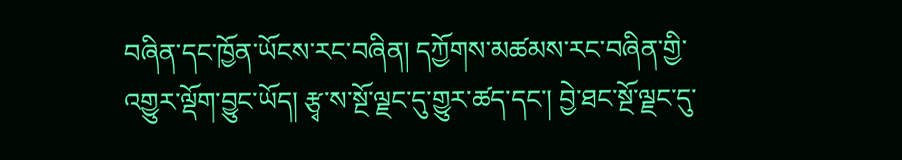བཞིན་དང་ཁྱོན་ཡོངས་རང་བཞིན། དཀྱོགས་མཚམས་རང་བཞིན་གྱི་འགྱུར་ལྡོག་བྱུང་ཡོད། རྩྭ་ས་སྔོ་ལྗང་དུ་གྱུར་ཚད་དང་། བྱེ་ཐང་སྔོ་ལྗང་དུ་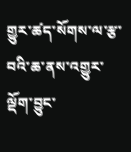གྱུར་ཚད་སོགས་ལ་རྩ་བའི་ཆ་ནས་འགྱུར་ལྡོག་བྱུང་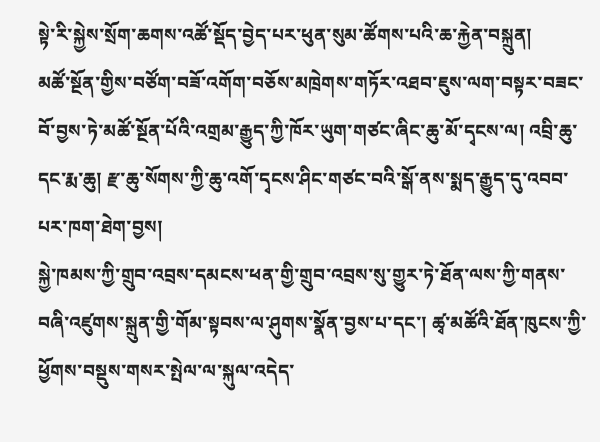སྟེ་རི་སྐྱེས་སྲོག་ཆགས་འཚོ་སྡོད་བྱེད་པར་ཕུན་སུམ་ཚོགས་པའི་ཆ་རྐྱེན་བསྐྲུན།
མཚོ་སྔོན་གྱིས་བཙོག་བཟོ་འགོག་བཅོས་མཁྲེགས་གཏོར་འཐབ་ཇུས་ལག་བསྟར་བཟང་བོ་བྱས་ཏེ་མཚོ་སྔོན་པོའི་འགྲམ་རྒྱུད་ཀྱི་ཁོར་ཡུག་གཙང་ཞིང་ཆུ་མོ་དྭངས་ལ། འབྲི་ཆུ་དང་རྨ་ཆུ། རྫ་ཆུ་སོགས་ཀྱི་ཆུ་འགོ་དྭངས་ཤིང་གཙང་བའི་སྒོ་ནས་སྨད་རྒྱུད་དུ་འབབ་པར་ཁག་ཐེག་བྱས།
སྐྱེ་ཁམས་ཀྱི་གྲུབ་འབྲས་དམངས་ཕན་གྱི་གྲུབ་འབྲས་སུ་གྱུར་ཏེ་ཐོན་ལས་ཀྱི་གནས་བཞི་འཛུགས་སྐྲུན་གྱི་གོམ་སྟབས་ལ་ཤུགས་སྣོན་བྱས་པ་དང་། ཚྭ་མཚོའི་ཐོན་ཁུངས་ཀྱི་ཕྱོགས་བསྡུས་གསར་སྤེལ་ལ་སྐུལ་འདེད་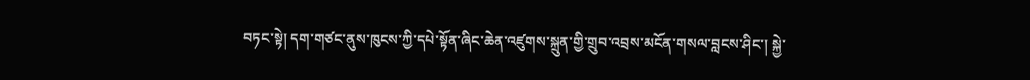བཏང་སྟེ། དག་གཙང་ནུས་ཁུངས་ཀྱི་དཔེ་སྟོན་ཞིང་ཆེན་འཛུགས་སྐྲུན་གྱི་གྲུབ་འབྲས་མངོན་གསལ་བླངས་ཤིང་། སྐྱེ་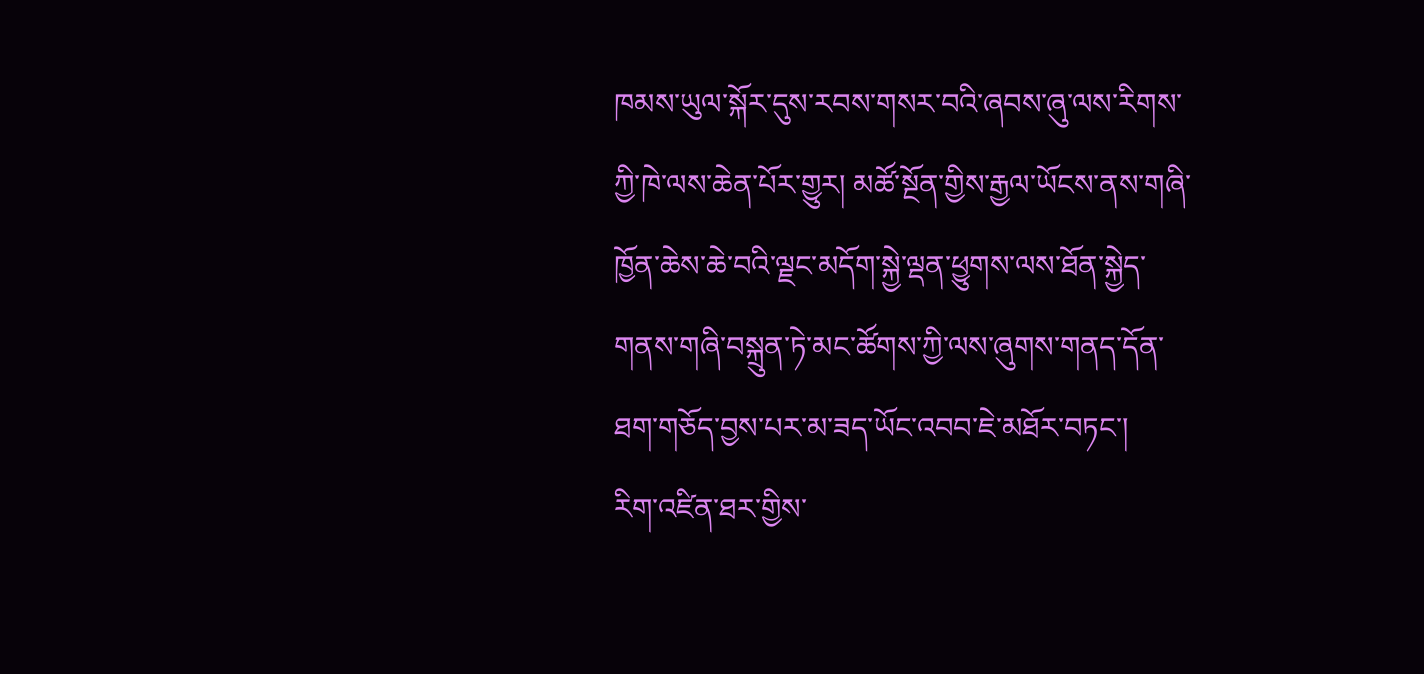ཁམས་ཡུལ་སྐོར་དུས་རབས་གསར་བའི་ཞབས་ཞུ་ལས་རིགས་ཀྱི་ཁེ་ལས་ཆེན་པོར་གྱུར། མཚོ་སྔོན་གྱིས་རྒྱལ་ཡོངས་ནས་གཞི་ཁྱོན་ཆེས་ཆེ་བའི་ལྗང་མདོག་སྐྱེ་ལྡན་ཕྱུགས་ལས་ཐོན་སྐྱེད་གནས་གཞི་བསྐྲུན་ཏེ་མང་ཚོགས་ཀྱི་ལས་ཞུགས་གནད་དོན་ཐག་གཅོད་བྱས་པར་མ་ཟད་ཡོང་འབབ་ཇེ་མཐོར་བཏང་།
རིག་འཛིན་ཐར་གྱིས་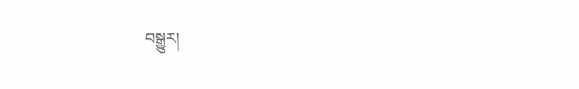བསྒྱུར།